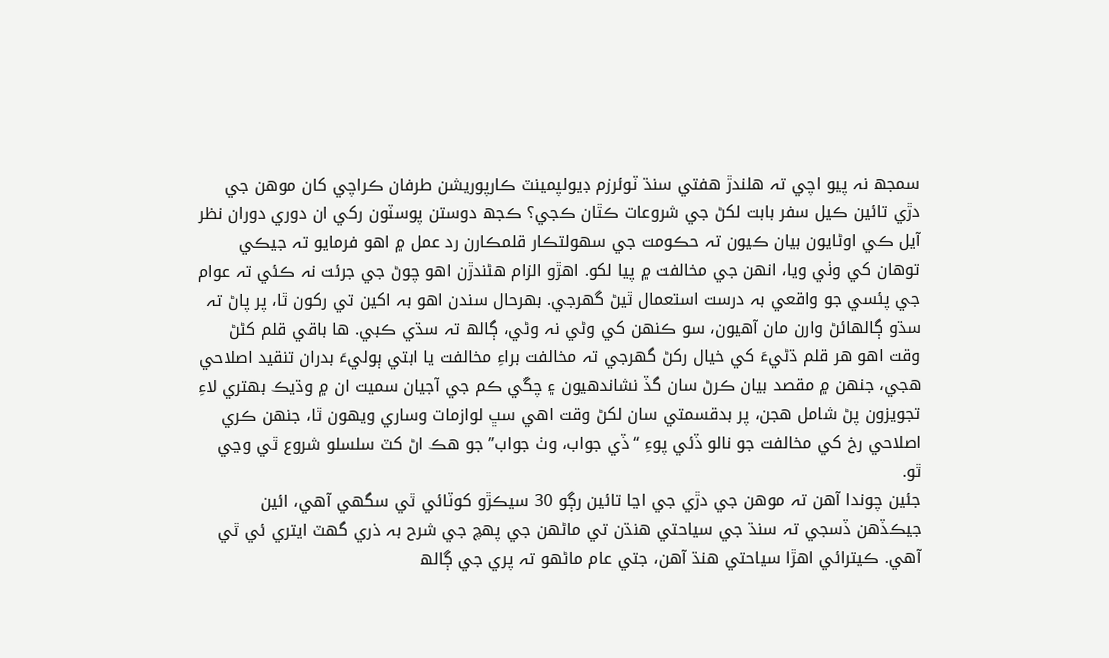سمجھ نہ پيو اچي تہ ھلندڙ ھفتي سنڌ ٽوئرزم ڊيولپمينٽ ڪارپوريشن طرفان ڪراچي کان موھن جي دڙي تائين ڪيل سفر بابت لکڻ جي شروعات ڪٿان ڪجي؟ ڪجھ دوستن پوسٽون رکي ان دوري دوران نظر آيل ڪي اوڻايون بيان ڪيون تہ حڪومت جي سھولتڪار قلمڪارن رد عمل ۾ اھو فرمايو تہ جيڪي توھان کي وٺي ويا، انھن جي مخالفت ۾ پيا لکو. اھڙو الزام ھڻندڙن اھو چوڻ جي جرئت نہ ڪئي تہ عوام جي پئسي جو واقعي بہ درست استعمال ٿيڻ گھرجي. بھرحال سندن اھو بہ اکين تي رکون ٿا، پر پاڻ تہ سڌو ڳالھائڻ وارن مان آھيون، سو ڪنھن کي وڻي نہ وڻي، ڳالھ تہ سڌي ڪبي. ھا باقي قلم کڻڻ وقت اھو ھر قلم ڌڻيءَ کي خيال رکڻ گھرجي تہ مخالفت براءِ مخالفت يا ابتي ٻوليءَ بدران تنقيد اصلاحي ھجي، جنھن ۾ مقصد بيان ڪرڻ سان گڏ نشاندھيون ۽ چڱي ڪم جي آجيان سميت ان ۾ وڌيڪ بھتري لاءِ تجويزون پڻ شامل ھجن، پر بدقسمتي سان لکڻ وقت اھي سڀ لوازمات وساري ويھون ٿا، جنھن ڪري اصلاحي رخ کي مخالفت جو نالو ڏئي پوءِ “ڏي جواب، وٺ جواب” جو ھڪ اڻ کٽ سلسلو شروع ٿي وڃي ٿو.
جئين چوندا آھن تہ موھن جي دڙي جي اڃا تائين رڳو 30 سيڪڙو کوٽائي ٿي سگھي آھي، ائين جيڪڏھن ڏسجي تہ سنڌ جي سياحتي ھنڌن تي ماڻھن جي پھچ جي شرح بہ ذري گھٽ ايتري ئي ٿي آھي. ڪيترائي اھڙا سياحتي ھنڌ آھن، جتي عام ماڻھو تہ پري جي ڳالھ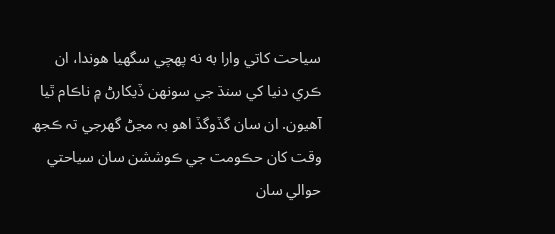سياحت کاتي وارا به نه پھچي سگھيا ھوندا، ان ڪري دنيا کي سنڌ جي سونھن ڏيکارڻ ۾ ناڪام ٿيا آھيون. ان سان گڏوگڏ اھو بہ مڃڻ گھرجي تہ ڪجھ وقت کان حڪومت جي ڪوششن سان سياحتي حوالي سان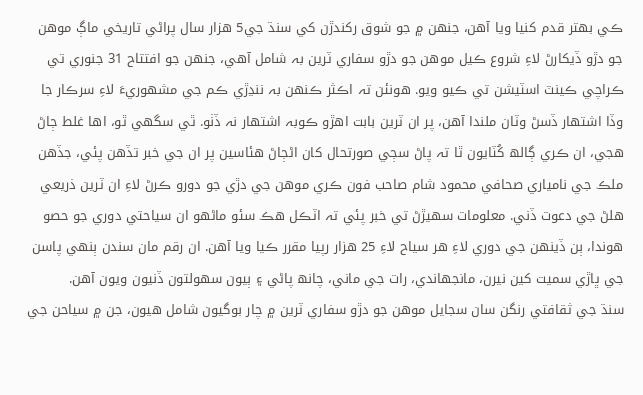ڪي بھتر قدم کنيا ويا آھن، جنھن ۾ جو شوق رکندڙن کي سنڌ جي5 ھزار سال پراڻي تاريخي ماڳ موھن جو دڙو ڏيکارڻ لاءِ شروع ڪيل موھن جو دڙو سفاري ٽرين بہ شامل آھي، جنھن جو افتتاح 31 جنوري تي ڪراچي ڪينٽ اسٽيشن تي ڪيو ويو. ھونئن تہ اڪثر ڪنھن بہ ننڍڙي ڪم جي مشهوريءَ لاءِ سرڪار جا وڏا اشتھار ڏسڻ وٽان ملندا آھن، پر ان ٽرين بابت اھڙو ڪوبہ اشتھار نہ ڏٺو. ٿي سگھي ٿو، اھا غلط ڄاڻ ھجي، ان ڪري ڳالھ کُٽايون ٿا تہ پاڻ سڄي صورتحال کان اڻڄاڻ ھئاسين پر ان جي خبر تڏھن پئي، جڏھن ملڪ جي نامياري صحافي محمود شام صاحب فون ڪري موھن جي دڙي جو دورو ڪرڻ لاءِ ان ٽرين ذريعي ھلڻ جي دعوت ڏني. معلومات سھيڙڻ تي خبر پئي تہ اٽڪل ھڪ سئو ماڻھو ان سياحتي دوري جو حصو ھوندا، ٻن ڏينھن جي دوري لاءِ ھر سياح لاءِ 25 ھزار رپيا مقرر ڪيا ويا آھن. ان رقم مان سندن ٻنھي پاسن جي ڀاڙي سميت کين نيرن، مانجھاندي، رات جي ماني، چانھ پاڻي ۽ ٻيون سھولتون ڏنيون ويون آھن.
سنڌ جي ثقافتي رنگن سان سجايل موھن جو دڙو سفاري ٽرين ۾ چار بوگيون شامل ھيون، جن ۾ سياحن جي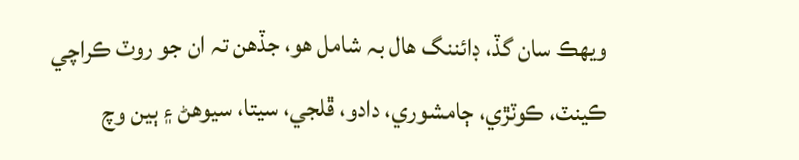ويھڪ سان گڏ، ڊائننگ ھال بہ شامل ھو، جڏھن تہ ان جو روٽ ڪراچي ڪينٽ، ڪوٽڙي، ڄامشوري، دادو، ڦلجي، سيتا، سيوھڻ ۽ ٻين وچ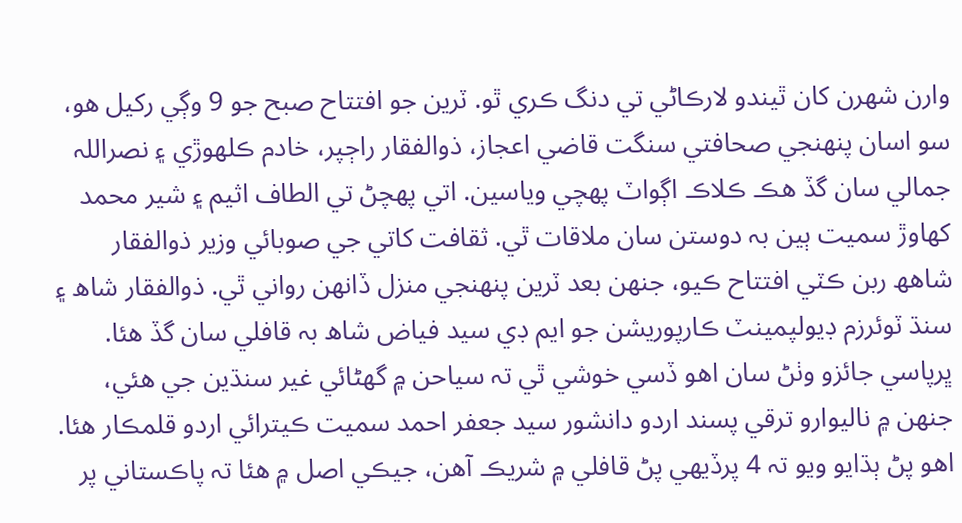وارن شھرن کان ٿيندو لارڪاڻي تي دنگ ڪري ٿو. ٽرين جو افتتاح صبح جو 9 وڳي رکيل ھو، سو اسان پنھنجي صحافتي سنگت قاضي اعجاز، ذوالفقار راڄپر، خادم ڪلھوڙي ۽ نصراللہ جمالي سان گڏ ھڪ ڪلاڪ اڳواٽ پھچي وياسين. اتي پھچڻ تي الطاف اثيم ۽ شير محمد کھاوڙ سميت ٻين بہ دوستن سان ملاقات ٿي. ثقافت کاتي جي صوبائي وزير ذوالفقار شاھھ ربن ڪٽي افتتاح ڪيو، جنھن بعد ٽرين پنھنجي منزل ڏانھن رواني ٿي. ذوالفقار شاھ ۽ سنڌ ٽوئرزم ڊيولپمينٽ ڪارپوريشن جو ايم ڊي سيد فياض شاھ بہ قافلي سان گڏ ھئا. ڀرپاسي جائزو وٺڻ سان اھو ڏسي خوشي ٿي تہ سياحن ۾ گھڻائي غير سنڌين جي ھئي، جنھن ۾ ناليوارو ترقي پسند اردو دانشور سيد جعفر احمد سميت ڪيترائي اردو قلمڪار ھئا. اھو پڻ ٻڌايو ويو تہ 4 پرڏيھي پڻ قافلي ۾ شريڪ آھن، جيڪي اصل ۾ ھئا تہ پاڪستاني پر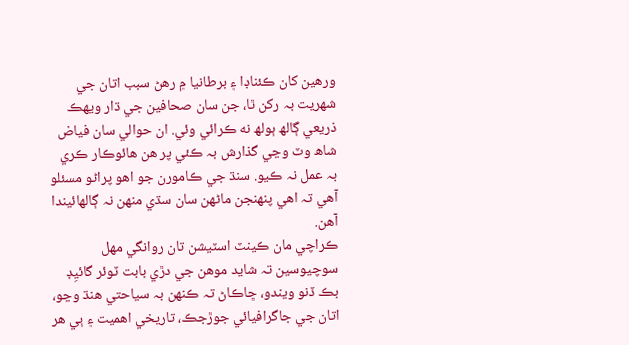ورھين کان ڪئناڊا ۽ برطانيا ۾ رھڻ سبب اتان جي شھريت بہ رکن ٿا، جن سان صحافين جي ڌار ويھڪ ذريعي ڳالھ ٻولھ نه ڪرائي وئي. ان حوالي سان فياض شاھ وٽ وڃي گذارش بہ ڪئي پر ھن ھائوڪار ڪري بہ عمل نہ ڪيو. سنڌ جي ڪامورن جو اھو پراڻو مسئلو آھي تہ اھي پنھنجن ماڻھن سان سڌي منھن نہ ڳالھائيندا آھن.
ڪراچي مان ڪينٽ اسٽيشن تان روانگي مھل سوچيوسين تہ شايد موھن جي دڙي بابت ٽوئر گائيِڊ بڪ ڏنو ويندو، ڇاڪاڻ تہ ڪنھن بہ سياحتي ھنڌ وڃو، اتان جي جاگرافيائي جوڙجڪ، تاريخي اھميت ۽ ٻي ھر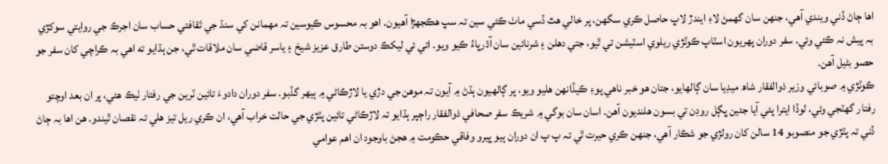اھا ڄاڻ ڏني ويندي آھي، جنھن سان گھمڻ لاءِ ايندڙ لاڀ حاصل ڪري سگھن، پر خالي ھٿ ڏسي ماٺ ڪئي سين تہ سڀ ھڪجھڙا آھيون. اھو بہ محسوس ڪيوسين تہ مھمانن کي سنڌ جي ثقافتي حساب سان اجرڪ جي روايتي سوکڙي بہ پيش نہ ڪئي وئي. سفر دوران پھريون اسٽاپ ڪوٽڙي ريلوي اسٽيشن تي ٿيو، جتي دھلن ۽ شرنائين سان آڌرڀاءُ ڪيو ويو. اتي ئي ليکڪ دوستن طارق عزيز شيخ ۽ ياسر قاضي سان ملاقات ٿي، جن ٻڌايو ته اھي بہ ڪراچي کان سفر جو حصو بڻيل آھن.
ڪوٽڙي ۾ صوبائي وزير ذوالفقار شاھ ميڊيا سان ڳالھايو، جتان ھو خبر ناھي پوءِ ڪيڏانھن ھليو ويو، پر ڳالھيون ٻڌڻ ۾ آيون تہ موھن جي دڙي يا لاڙڪاڻي ۾ ٻيھر گڏبو. سفر دوران دادوءَ تائين ٽرين جي رفتار ٺيڪ ھئي، پر ان بعد اوچتو رفتار گھٽجي وئي، لوڏا ايترا پئي آيا جئين ڀڳل روڊن تي بسون ھلنديون آھن. اسان سان بوگي ۾ شريڪ سفر صحافي ذوالفقار راڄپر ٻڌايو تہ لاڙڪاڻي تائين پٽڙي جي حالت خراب آھي، ان ڪري ريل تيز ھلي تہ نقصان ٿيندو. ھن اھا بہ ڄاڻ ڏني تہ پٽڙي جو منصوبو 14 سالن کان رولڙي جو شڪار آھي، جنھن ڪري حيرت ٿي تہ پ پ ان دوران ٻيو ڀيرو وفاقي حڪومت ۾ ھجڻ باوجود ان اھم عوامي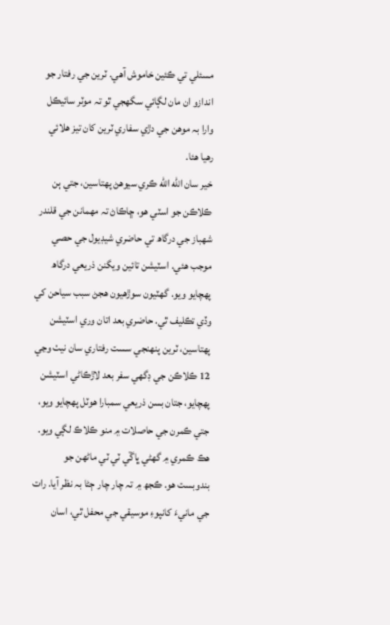مسئلي تي ڪئين خاموش آھي. ٽرين جي رفتار جو اندازو ان مان لڳائي سگھجي ٿو تہ موٽر سائيڪل وارا بہ موھن جي دڙي سفاري ٽرين کان تيز ھلائي رھيا ھئا.
خير سان الله الله ڪري سيوھڻ پھتاسين، جتي ٻن ڪلاڪن جو اسٽي ھو، ڇاڪاڻ تہ مھمانن جي قلندر شھباز جي درگاھ تي حاضري شيڊيول جي حصي موجب ھئي. اسٽيشن تائين ويگنن ذريعي درگاھ پھچايو ويو. گھٽيون سوڙھيون ھجڻ سبب سياحن کي وڏي تڪليف ٿي. حاضري بعد اتان وري اسٽيشن پھتاسين، ٽرين پنھنجي سست رفتاري سان نيٺ وڃي 12 ڪلاڪن جي ڊگھي سفر بعد لاڙڪاڻي اسٽيشن پھچايو، جتان بسن ذريعي سمبارا ھوٽل پھچايو ويو، جتي ڪمرن جي حاصلات ۾ منو ڪلاڪ لڳي ويو. ھڪ ڪمري ۾ گھڻي ڀاڱي ٽي ٽي ماڻھن جو بندوبست ھو. ڪجھ ۾ تہ چار چار ڄڻا بہ نظر آيا. رات جي مانيءَ کانپوءِ موسيقي جي محفل ٿي، اسان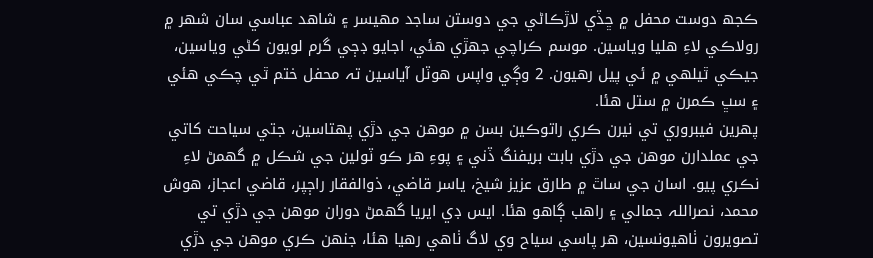ڪجھ دوست محفل ۾ ڇڏي لاڙڪاڻي جي دوستن ساجد مھيسر ۽ شاھد عباسي سان شھر ۾ رولاڪي لاءِ ھليا وياسين. موسم ڪراچي جھڙي ھئي، اجايو ڊڄي گرم لويون کڻي وياسين، جيڪي ٿيلھي ۾ ئي پيل رھيون. 2 وڳي واپس ھوٽل آياسين تہ محفل ختم ٿي چڪي ھئي ۽ سڀ ڪمرن ۾ ستل ھئا.
پھرين فيبروري تي نيرن ڪري راتوڪين بسن ۾ موھن جي دڙي پھتاسين، جتي سياحت کاتي جي عملدارن موھن جي دڙي بابت بريفنگ ڏني ۽ پوءِ ھر ڪو ٽولين جي شڪل ۾ گھمڻ لاءِ نڪري پيو. اسان جي ساٿ ۾ طارق عزيز شيخ، ياسر قاضي، ذوالفقار راڄپر، قاضي اعجاز، ھوش محمد، نصراللہ جمالي ۽ راھب ڳاھو ھئا. ايس ڊي ايريا گھمڻ دوران موھن جي دڙي تي تصويرون ٺاھيونسين، ھر پاسي سياح وي لاگ ٺاھي رھيا ھئا، جنھن ڪري موھن جي دڙي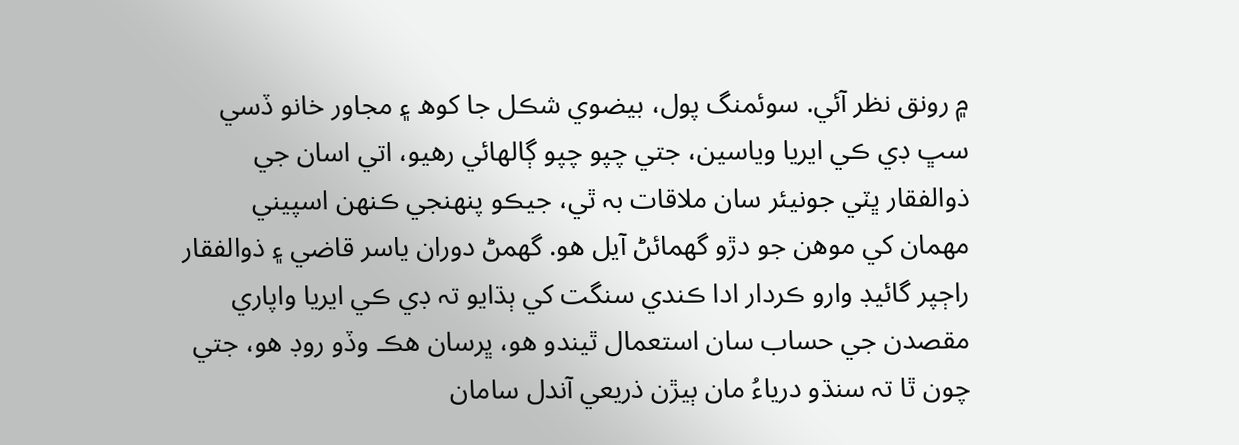۾ رونق نظر آئي. سوئمنگ پول، بيضوي شڪل جا کوھ ۽ مجاور خانو ڏسي سڀ ڊي ڪي ايريا وياسين، جتي چپو چپو ڳالھائي رھيو، اتي اسان جي ذوالفقار ڀٽي جونيئر سان ملاقات بہ ٿي، جيڪو پنھنجي ڪنھن اسپيني مھمان کي موھن جو دڙو گھمائڻ آيل ھو. گھمڻ دوران ياسر قاضي ۽ ذوالفقار راڄپر گائيڊ وارو ڪردار ادا ڪندي سنگت کي ٻڌايو تہ ڊي ڪي ايريا واپاري مقصدن جي حساب سان استعمال ٿيندو ھو، ڀرسان ھڪ وڏو روڊ ھو، جتي چون ٿا تہ سنڌو درياءُ مان ٻيڙن ذريعي آندل سامان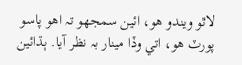لاٿو ويندو ھو، ائين سمجھو تہ اھو پاسو پورٽ ھو، اتي وڏا مينار بہ نظر آيا. ٻڌائين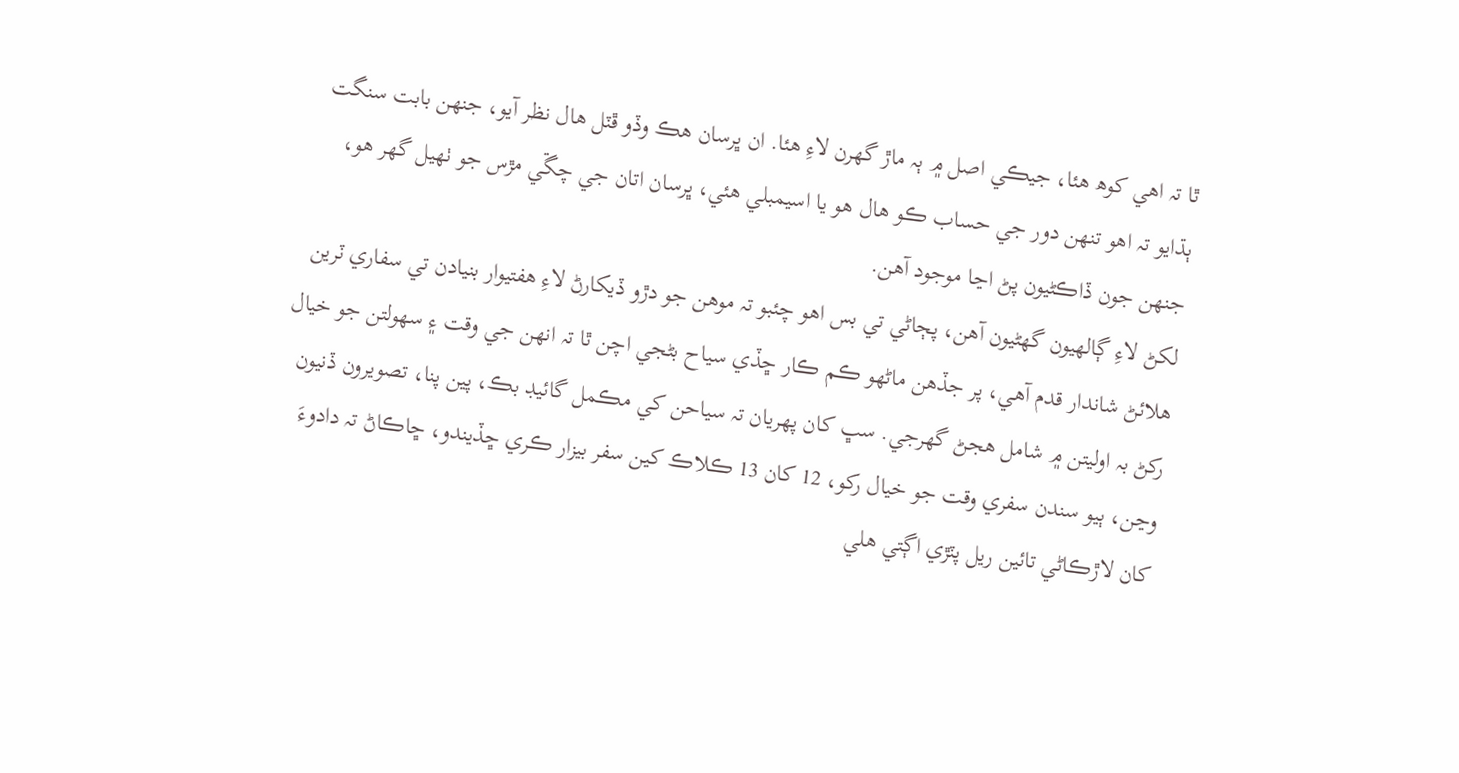ٿا تہ اھي کوھ ھئا، جيڪي اصل ۾ ٻہ ماڙ گھرن لاءِ ھئا. ان ڀرسان ھڪ وڏو ڦٽل ھال نظر آيو، جنھن بابت سنگت ٻڌايو تہ اھو تنھن دور جي حساب ڪو ھال ھو يا اسيمبلي ھئي، ڀرسان اتان جي چڱي مڙس جو ٺھيل گھر ھو، جنھن جون ڏاڪڻيون پڻ اڃا موجود آھن.
لکڻ لاءِ ڳالھيون گھڻيون آھن، پڄاڻي تي بس اھو چئبو تہ موھن جو دڙو ڏيکارڻ لاءِ ھفتيوار بنيادن تي سفاري ٽرين ھلائڻ شاندار قدم آھي، پر جڏھن ماڻھو ڪم ڪار ڇڏي سياح بڻجي اچن ٿا تہ انھن جي وقت ۽ سھولتن جو خيال رکڻ بہ اوليتن ۾ شامل ھجڻ گھرجي. سڀ کان پھريان تہ سياحن کي مڪمل گائيڊ بڪ، پين پنا، تصويرون ڏنيون وڃن، ٻيو سندن سفري وقت جو خيال رکو، 12 کان 13 ڪلاڪ کين سفر بيزار ڪري ڇڏيندو، ڇاڪاڻ تہ دادوءَ کان لاڙڪاڻي تائين ريل پٽڙي اڳتي ھلي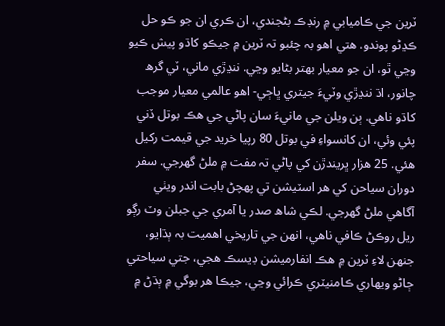ٽرين جي ڪاميابي ۾ رنڊڪ بڻجندي، ان ڪري ان جو ڪو حل ڪڍڻو پوندو. ھتي اھو بہ چئبو تہ ٽرين ۾ جيڪو کاڌو پيش ڪيو وڃي ٿو، ان جو معيار بھتر بڻايو وڃي. ننڍڙي ماني، ٽي گرھ چانور، اڌ ننڍڙي وٽيءَ جيتري ڀاڄي- اھو عالمي معيار موجب کاڌو ناھي. ٻن ويلن جي مانيءَ سان پاڻي جي ھڪ بوتل ڏني پئي وئي، ان کانسواءِ في بوتل 80 رپيا خريد جي قيمت رکيل ھئي. 25 ھزار ڀريندڙن کي پاڻي تہ مفت ۾ ملڻ گھرجي. سفر دوران سياحن کي ھر اسٽيشن تي پھچڻ بابت اندر ويٺي آگاھي ملڻ گھرجي. لڪي شاھ صدر يا آمري جي جبلن وٽ رڳو ريل روڪڻ ڪافي ناھي، انھن جي تاريخي اھميت بہ ٻڌايو، جنھن لاءِ ٽرين ۾ ھڪ انفارميشن ڊيسڪ ھجي، جتي سياحتي ڄاڻو ويھاري ڪامنيٽري ڪرائي وڃي، جيڪا ھر بوگي ۾ ٻڌڻ ۾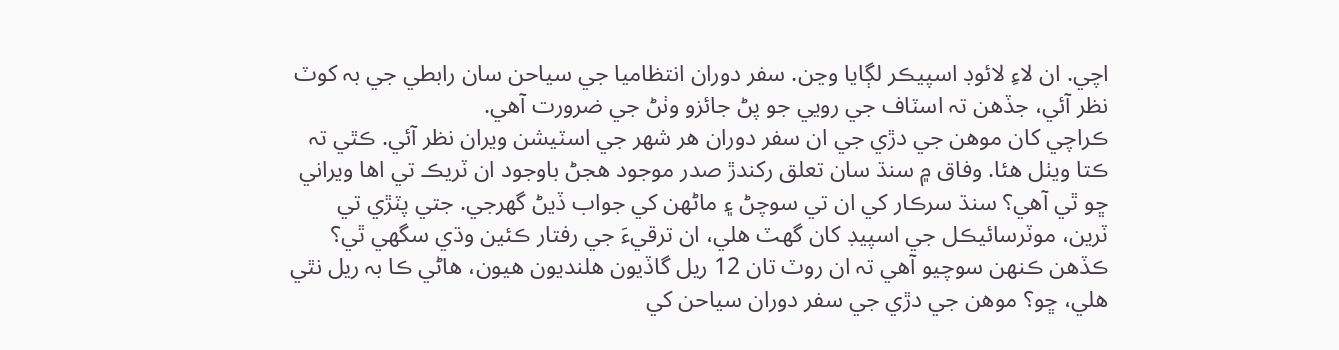اچي. ان لاءِ لائوڊ اسپيڪر لڳايا وڃن. سفر دوران انتظاميا جي سياحن سان رابطي جي بہ کوٽ نظر آئي، جڏھن تہ اسٽاف جي رويي جو پڻ جائزو وٺڻ جي ضرورت آھي.
ڪراچي کان موھن جي دڙي جي ان سفر دوران ھر شھر جي اسٽيشن ويران نظر آئي. ڪٿي تہ ڪتا ويٺل ھئا. وفاق ۾ سنڌ سان تعلق رکندڙ صدر موجود ھجڻ باوجود ان ٽريڪ تي اھا ويراني ڇو ٿي آھي؟ سنڌ سرڪار کي ان تي سوچڻ ۽ ماڻھن کي جواب ڏيڻ گھرجي. جتي پٽڙي تي ٽرين، موٽرسائيڪل جي اسپيڊ کان گھٽ ھلي، ان ترقيءَ جي رفتار ڪئين وڌي سگھي ٿي؟ ڪڏھن ڪنھن سوچيو آھي تہ ان روٽ تان 12 ريل گاڏيون ھلنديون ھيون، ھاڻي ڪا بہ ريل نٿي ھلي، ڇو؟ موھن جي دڙي جي سفر دوران سياحن کي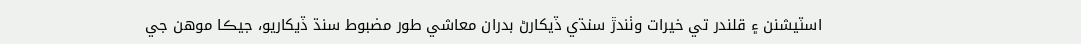اسٽيشنن ۽ قلندر تي خيرات وٺندڙ سنڌي ڏيکارڻ بدران معاشي طور مضبوط سنڌ ڏيکاريو، جيڪا موھن جي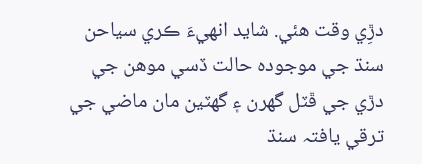دڙِي وقت ھئي. شايد انھيءَ ڪري سياحن سنڌ جي موجودہ حالت ڏسي موھن جي دڙي جي ڦٽل گھرن ۽ گھٽين مان ماضي جي ترقي يافتہ سنڌ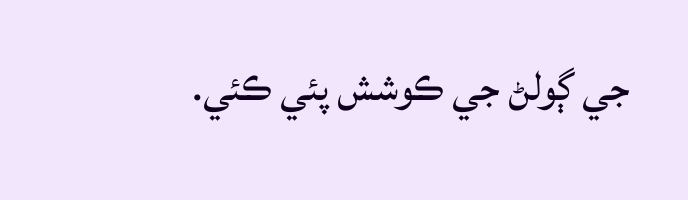جي ڳولڻ جي ڪوشش پئي ڪئي.